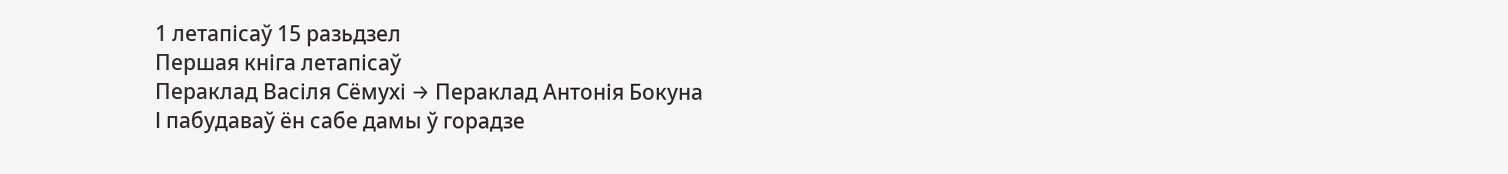1 летапісаў 15 разьдзел
Першая кніга летапісаў
Пераклад Васіля Сёмухі → Пераклад Антонія Бокуна
І пабудаваў ён сабе дамы ў горадзе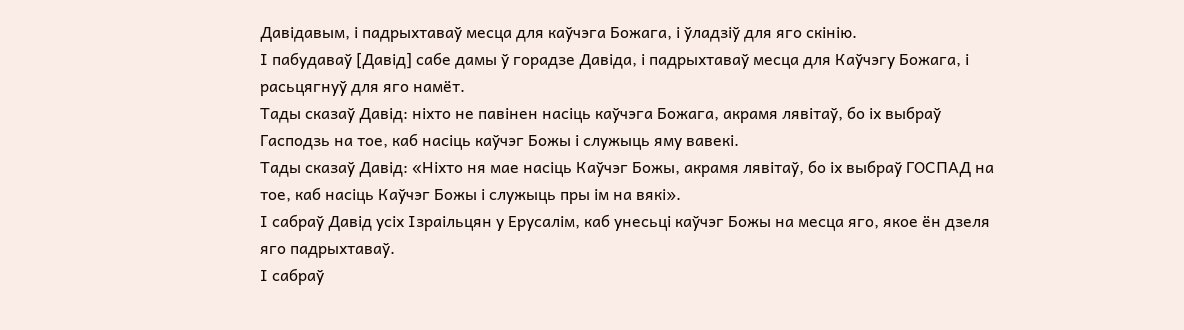Давідавым, і падрыхтаваў месца для каўчэга Божага, і ўладзіў для яго скінію.
І пабудаваў [Давід] сабе дамы ў горадзе Давіда, і падрыхтаваў месца для Каўчэгу Божага, і расьцягнуў для яго намёт.
Тады сказаў Давід: ніхто не павінен насіць каўчэга Божага, акрамя лявітаў, бо іх выбраў Гасподзь на тое, каб насіць каўчэг Божы і служыць яму вавекі.
Тады сказаў Давід: «Ніхто ня мае насіць Каўчэг Божы, акрамя лявітаў, бо іх выбраў ГОСПАД на тое, каб насіць Каўчэг Божы і служыць пры ім на вякі».
І сабраў Давід усіх Ізраільцян у Ерусалім, каб унесьці каўчэг Божы на месца яго, якое ён дзеля яго падрыхтаваў.
І сабраў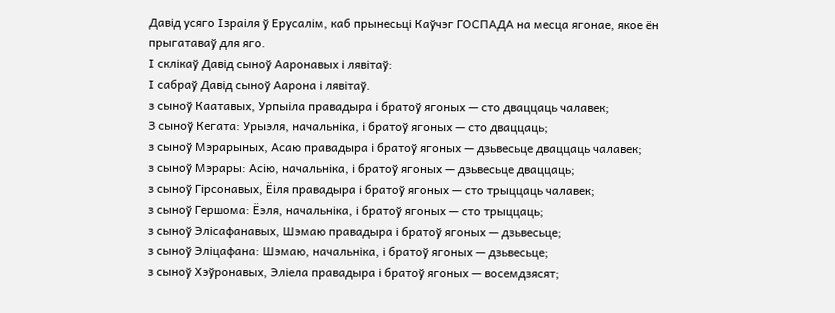Давід усяго Ізраіля ў Ерусалім, каб прынесьці Каўчэг ГОСПАДА на месца ягонае, якое ён прыгатаваў для яго.
І склікаў Давід сыноў Ааронавых і лявітаў:
І сабраў Давід сыноў Аарона і лявітаў.
з сыноў Каатавых, Урпыіла правадыра і братоў ягоных — сто дваццаць чалавек;
З сыноў Кегата: Урыэля, начальніка, і братоў ягоных — сто дваццаць;
з сыноў Мэрарыных, Асаю правадыра і братоў ягоных — дзьвесьце дваццаць чалавек;
з сыноў Мэрары: Асію, начальніка, і братоў ягоных — дзьвесьце дваццаць;
з сыноў Гірсонавых, Ёіля правадыра і братоў ягоных — сто трыццаць чалавек;
з сыноў Гершома: Ёэля, начальніка, і братоў ягоных — сто трыццаць;
з сыноў Элісафанавых, Шэмаю правадыра і братоў ягоных — дзьвесьце;
з сыноў Эліцафана: Шэмаю, начальніка, і братоў ягоных — дзьвесьце;
з сыноў Хэўронавых, Эліела правадыра і братоў ягоных — восемдзясят;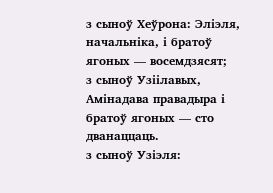з сыноў Хеўрона: Эліэля, начальніка, і братоў ягоных — восемдзясят;
з сыноў Узіілавых, Амінадава правадыра і братоў ягоных — сто дванаццаць.
з сыноў Узіэля: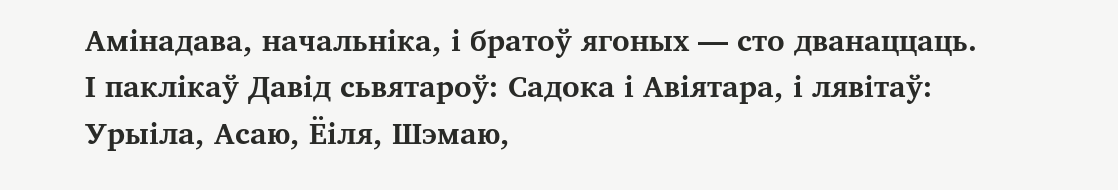Амінадава, начальніка, і братоў ягоных — сто дванаццаць.
І паклікаў Давід сьвятароў: Садока і Авіятара, і лявітаў: Урыіла, Асаю, Ёіля, Шэмаю,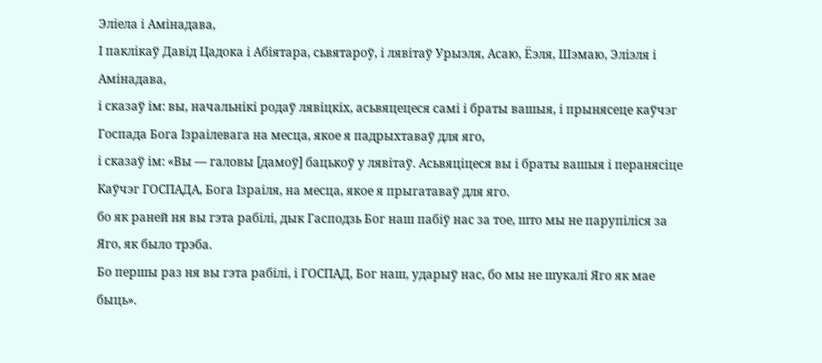Эліела і Амінадава,
І паклікаў Давід Цадока і Абіятара, сьвятароў, і лявітаў Урыэля, Асаю, Ёэля, Шэмаю, Эліэля і Амінадава,
і сказаў ім: вы, начальнікі родаў лявіцкіх, асьвяцецеся самі і браты вашыя, і прынясеце каўчэг Госпада Бога Ізраілевага на месца, якое я падрыхтаваў для яго,
і сказаў ім: «Вы — галовы [дамоў] бацькоў у лявітаў. Асьвяціцеся вы і браты вашыя і перанясіце Каўчэг ГОСПАДА, Бога Ізраіля, на месца, якое я прыгатаваў для яго.
бо як раней ня вы гэта рабілі, дык Гасподзь Бог наш пабіў нас за тое, што мы не парупіліся за Яго, як было трэба.
Бо першы раз ня вы гэта рабілі, і ГОСПАД, Бог наш, ударыў нас, бо мы не шукалі Яго як мае быць».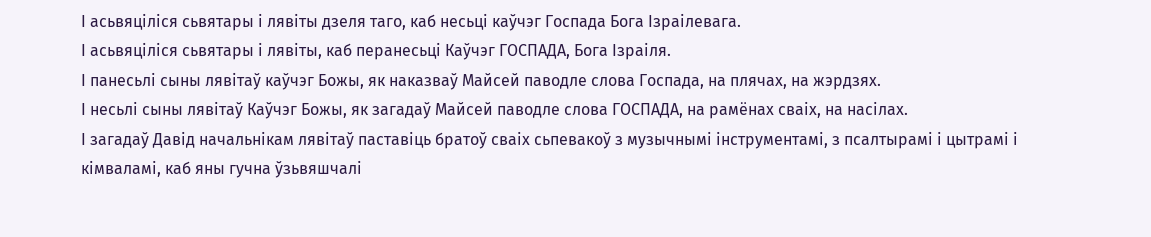І асьвяціліся сьвятары і лявіты дзеля таго, каб несьці каўчэг Госпада Бога Ізраілевага.
І асьвяціліся сьвятары і лявіты, каб перанесьці Каўчэг ГОСПАДА, Бога Ізраіля.
І панесьлі сыны лявітаў каўчэг Божы, як наказваў Майсей паводле слова Госпада, на плячах, на жэрдзях.
І несьлі сыны лявітаў Каўчэг Божы, як загадаў Майсей паводле слова ГОСПАДА, на рамёнах сваіх, на насілах.
І загадаў Давід начальнікам лявітаў паставіць братоў сваіх сьпевакоў з музычнымі інструментамі, з псалтырамі і цытрамі і кімваламі, каб яны гучна ўзьвяшчалі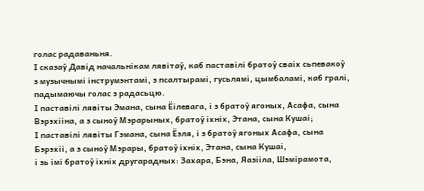голас радаваньня.
І сказаў Давід начальнікам лявітаў, каб паставілі братоў сваіх сьпевакоў з музычнымі інструмэнтамі, з псалтырамі, гусьлямі, цымбаламі, каб гралі, падымаючы голас з радасьцю.
І паставілі лявіты Эмана, сына Ёілевага, і з братоў ягоных, Асафа, сына Вэрэхііна, а з сыноў Мэрарыных, братоў іхніх, Этана, сына Кушаі;
І паставілі лявіты Гэмана, сына Ёэля, і з братоў ягоных Асафа, сына Бэрэхіі, а з сыноў Мэрары, братоў іхніх, Этана, сына Кушаі,
і зь імі братоў іхніх другарадных: Захара, Бэна, Яазііла, Шэмірамота,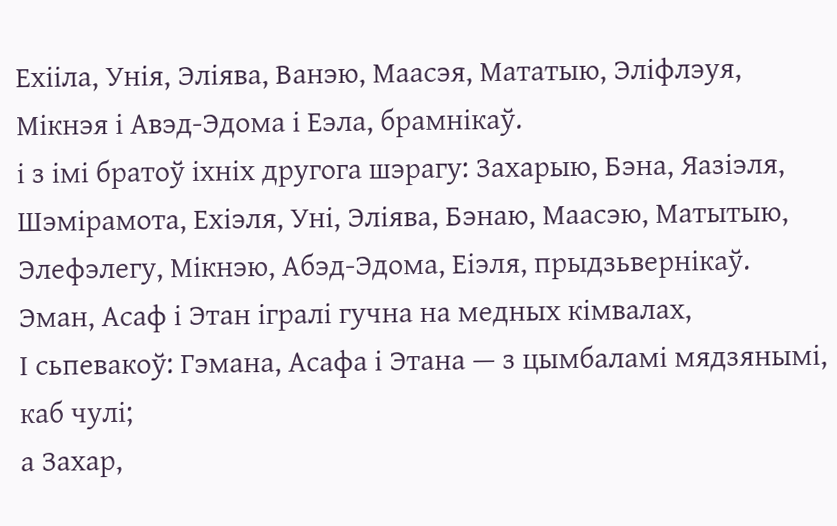Ехііла, Унія, Эліява, Ванэю, Маасэя, Мататыю, Эліфлэуя, Мікнэя і Авэд-Эдома і Еэла, брамнікаў.
і з імі братоў іхніх другога шэрагу: Захарыю, Бэна, Яазіэля, Шэмірамота, Ехіэля, Уні, Эліява, Бэнаю, Маасэю, Матытыю, Элефэлегу, Мікнэю, Абэд-Эдома, Еіэля, прыдзьвернікаў.
Эман, Асаф і Этан ігралі гучна на медных кімвалах,
І сьпевакоў: Гэмана, Асафа і Этана — з цымбаламі мядзянымі, каб чулі;
а Захар,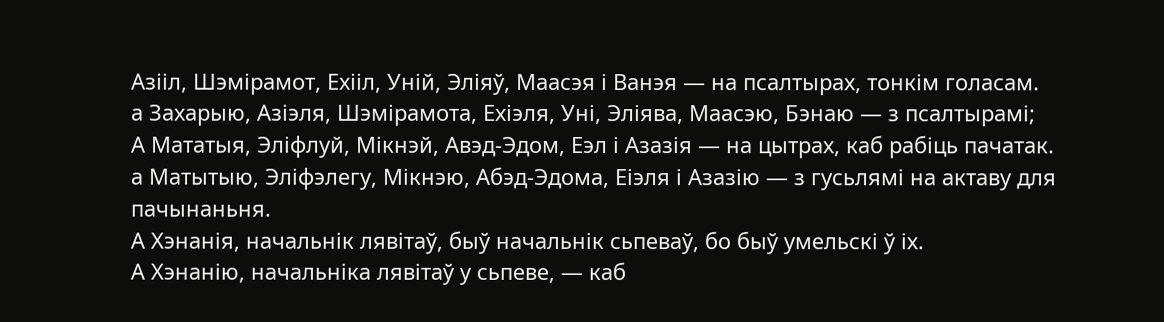Азііл, Шэмірамот, Ехііл, Уній, Эліяў, Маасэя і Ванэя — на псалтырах, тонкім голасам.
а Захарыю, Азіэля, Шэмірамота, Ехіэля, Уні, Эліява, Маасэю, Бэнаю — з псалтырамі;
А Мататыя, Эліфлуй, Мікнэй, Авэд-Эдом, Еэл і Азазія — на цытрах, каб рабіць пачатак.
а Матытыю, Эліфэлегу, Мікнэю, Абэд-Эдома, Еіэля і Азазію — з гусьлямі на актаву для пачынаньня.
А Хэнанія, начальнік лявітаў, быў начальнік сьпеваў, бо быў умельскі ў іх.
А Хэнанію, начальніка лявітаў у сьпеве, — каб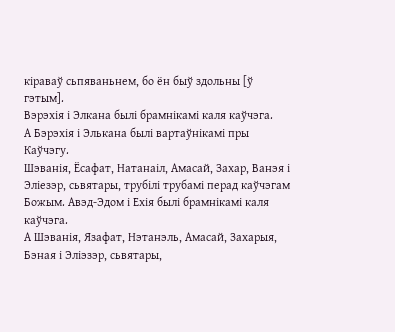кіраваў сьпяваньнем, бо ён быў здольны [ў гэтым].
Вэрэхія і Элкана былі брамнікамі каля каўчэга.
А Бэрэхія і Элькана былі вартаўнікамі пры Каўчэгу.
Шэванія, Ёсафат, Натанаіл, Амасай, Захар, Ванэя і Эліезэр, сьвятары, трубілі трубамі перад каўчэгам Божым. Авэд-Эдом і Ехія былі брамнікамі каля каўчэга.
А Шэванія, Язафат, Нэтанэль, Амасай, Захарыя, Бэная і Эліэзэр, сьвятары,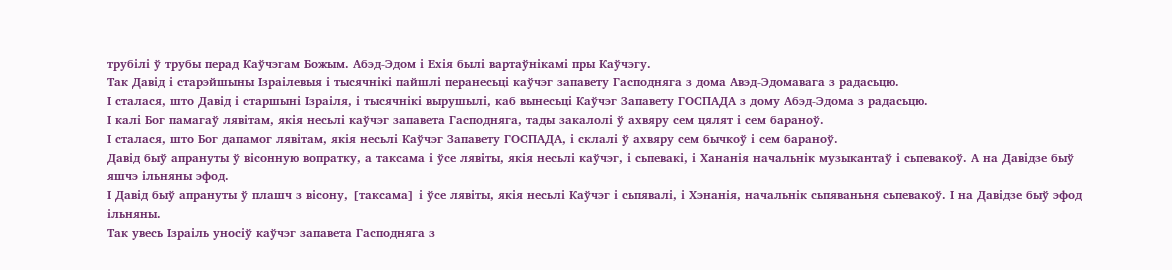трубілі ў трубы перад Каўчэгам Божым. Абэд-Эдом і Ехія былі вартаўнікамі пры Каўчэгу.
Так Давід і старэйшыны Ізраілевыя і тысячнікі пайшлі перанесьці каўчэг запавету Гасподняга з дома Авэд-Эдомавага з радасьцю.
І сталася, што Давід і старшыні Ізраіля, і тысячнікі вырушылі, каб вынесьці Каўчэг Запавету ГОСПАДА з дому Абэд-Эдома з радасьцю.
І калі Бог памагаў лявітам, якія несьлі каўчэг запавета Гасподняга, тады закалолі ў ахвяру сем цялят і сем бараноў.
І сталася, што Бог дапамог лявітам, якія несьлі Каўчэг Запавету ГОСПАДА, і склалі ў ахвяру сем бычкоў і сем бараноў.
Давід быў апрануты ў вісонную вопратку, а таксама і ўсе лявіты, якія несьлі каўчэг, і сьпевакі, і Хананія начальнік музыкантаў і сьпевакоў. А на Давідзе быў яшчэ ільняны эфод.
І Давід быў апрануты ў плашч з вісону, [таксама] і ўсе лявіты, якія несьлі Каўчэг і сьпявалі, і Хэнанія, начальнік сьпяваньня сьпевакоў. І на Давідзе быў эфод ільняны.
Так увесь Ізраіль уносіў каўчэг запавета Гасподняга з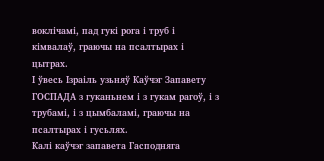воклічамі, пад гукі рога і труб і кімвалаў, граючы на псалтырах і цытрах.
І ўвесь Ізраіль узьняў Каўчэг Запавету ГОСПАДА з гуканьнем і з гукам рагоў, і з трубамі, і з цымбаламі, граючы на псалтырах і гусьлях.
Калі каўчэг запавета Гасподняга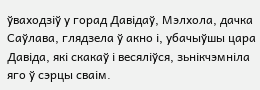ўваходзіў у горад Давідаў, Мэлхола, дачка Саўлава, глядзела ў акно і, убачыўшы цара Давіда, які скакаў і весяліўся, зьнікчэмніла яго ў сэрцы сваім.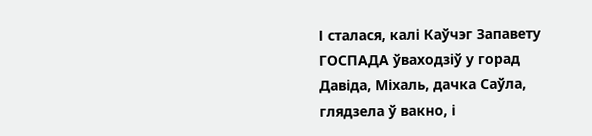І сталася, калі Каўчэг Запавету ГОСПАДА ўваходзіў у горад Давіда, Міхаль, дачка Саўла, глядзела ў вакно, і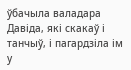ўбачыла валадара Давіда, які скакаў і танчыў, і пагардзіла ім у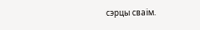сэрцы сваім.